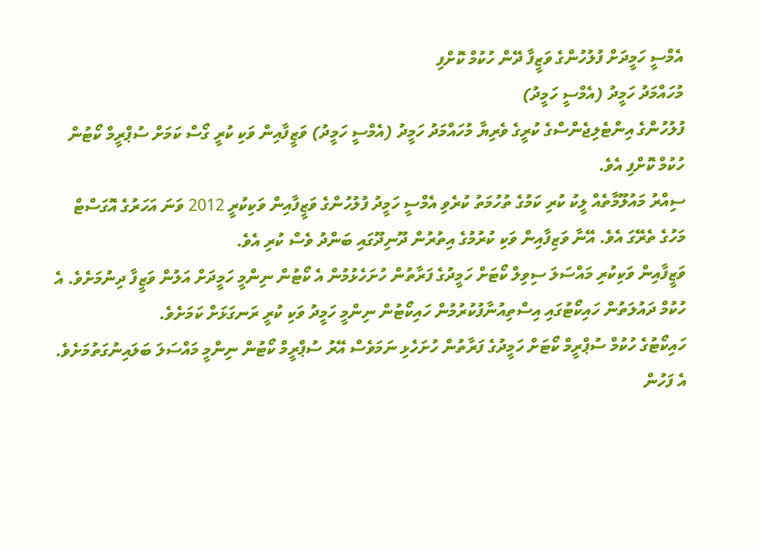އެމްސީ ހަމީދަށް ފުލުހުންގެ ވަޒީފާ ދޭން ހުކުމް ކޮށްފި
މުހައްމަދު ހަމީދު (އެމްސީ ހަމީދު)
ފުލުހުންގެ އިންޓެލިޖެންސްގެ ކުރީގެ ވެރިޔާ މުހައްމަދު ހަމީދު (އެމްސީ ހަމީދު) ވަޒީފާއިން ވަކި ކުރީ ގޯސް ކަމަށް ސުޕްރީމް ކޯޓުން ހުކުމް ކޮށްފި އެވެ.
ސިއްރު މައުލޫމާތެއް ލީކު ކުރި ކަމުގެ ތުހުމަތު ކުރެވި އެމްސީ ހަމީދު ފުލުހުންގެ ވަޒީފާއިން ވަކިކުރީ 2012 ވަނަ އަހަރުގެ އޮގަސްޓް މަހުގެ ތެރޭގަ އެވެ. އޭނާ ވަޒިފާއިން ވަކި ކުރުމުގެ އިތުރުން ދޫނިދޫގައި ބަންދު ވެސް ކުރި އެވެ.
ވަޒީފާއިން ވަކިކުރި މައްސަލަ ސިވިލް ކޯޓަށް ހަމީދުގެ ފަރާތުން ހުށަހެޅުމުން އެ ކޯޓުން ނިންމީ ހަމީދަށް އަލުން ވަޒީފާ ދިނުމަށެވެ. އެ ހުކުމް ދައުލަތުން ހައިކޯޓުގައި އިސްތިއުނާފުކުރުމުން ހައިކޯޓުން ނިންމީ ހަމީދު ވަކި ކުރީ ރަނގަޅަށް ކަމަށެވެ.
ހައިކޯޓުގެ ހުކުމް ސުޕްރީމް ކޯޓަށް ހަމީދުގެ ފަރާތުން ހުށަހެޅި ނަމަވެސް އޭރު ސުޕްރީމް ކޯޓުން ނިންމީ މައްސަލަ ބަލައިނުގަތުމަށެވެ. އެ ފަހުން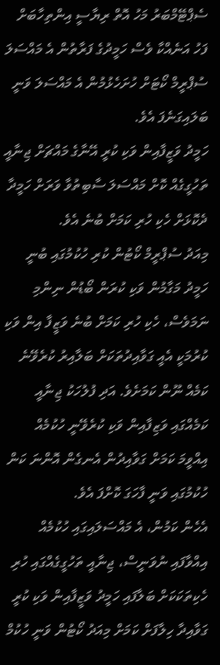ސެޕްޓޭމްބަރު މަހު އޮތް ރިޔާސީ އިންތިހާބަށް ފަހު އަނެއްކާ ވެސް ހަމީދުގެ ފަރާތުން އެ މައްސަލަ ސުޕްރީމް ކޯޓަށް ހުށަހެޅުމުން އެ މައްސަލަ ވަނީ ބަލައިގަނެފަ އެވެ.
ހަމީދު ވަޒީފާއިން ވަކި ކުރީ އޭނާގެ މައްޗަށް ޖިނާއީ ތަހުގީގެއް ކޮށް މައްސަލަ ސާބިތުވާ ވަރަށް ހަމީދާ ދެކޮޅަށް ހެކި ހުރި ކަމަށް ބުނެ އެވެ.
މިއަދު ސުޕްރީމް ކޯޓުން ކުރި ހުކުމުގައި ބުނީ ހަމީދު މަގާމުން ވަކި ކުރަން ބޯޑުން ނިންމި ނަމަވެސް، ހެކި ހުރި ކަމަށް ބުނެ ވަޒީފާ އިން ވަކި ކުރުމަކީ އެއީ ގަވާއިދުތަކަށް ބަލާއިރު ކުރެވޭނެ ކަމެއް ނޫން ކަމަށެވެ. އަދި ފުލުހަކު ޖިނާއީ ކަމެއްގައި ވަޒިފާއިން ވަކި ކުރެވޭނީ ހުކުމެއް އިއްވީމަ ކަމަށް ގަވާއިދުން އެނގެން އޮންނަ ކަން ހުކުމުގައި ވަނީ ފާހަގަ ކޮށްފަ އެވެ.
އެހެން ކަމުން، އެ މައްސަލައިގައި ހުކުމެއް އިއްވާފައި ނުވަނީސް، ޖިނާއީ ތަހުގީގެއްގައި ހުރި ހެކިތަކަކަށް ބަލާފައި ހަމީދު ވަޒީފާއިން ވަކި ކުރީ ގަވާއިދާ ހިލާފަށް ކަމަށް މިއަދު ކޯޓުން ވަނީ ހުކުމް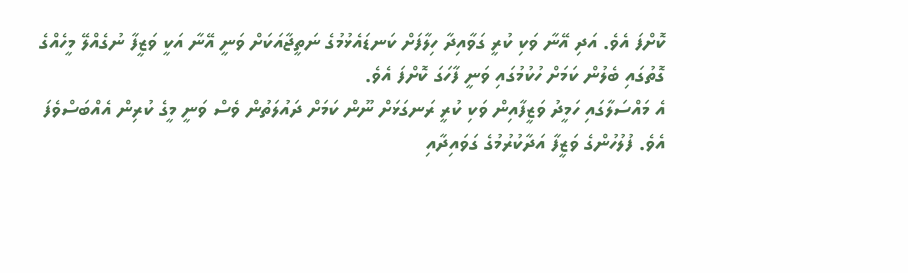ކޮށްފަ އެވެ. އަދި އޭނާ ވަކި ކުރީ ގަވާއިދާ ހިލާފަށް ކަނޑައެޅުމުގެ ނަތީޖާއަކަށް ވަނީ އޭނާ އަކީ ވަޒީފާ ނުގެއްލޭ މީހެއްގެ ގޮތުގައި ބެލުން ކަމަށް ހުކުމުގައި ވަނީ ފާހަގަ ކޮށްފަ އެވެ.
އެ މައްސަލާގައި ހަމީދު ވަޒީފާއިން ވަކި ކުރީ ރަނގަޅަށް ނޫން ކަމަށް ދައުލަތުން ވެސް ވަނީ މީގެ ކުރިން އެއްބަސްވެފަ އެވެ. ފުލުހުންގެ ވަޒީފާ އަދާކުރުމުގެ ގަވައިދާއި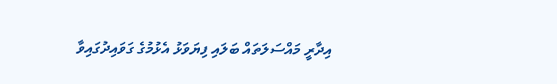އިދާރީ މައްސަލަތައް ބަލައި ފިޔަވަޅު އެޅުމުގެ ގަވައިދުގައިވާ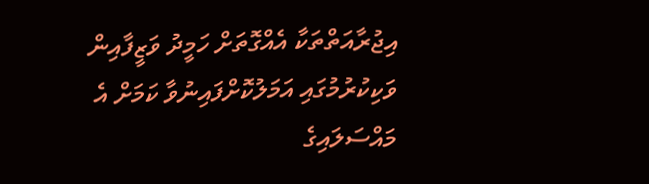އިޖުރާއަތްތަކާ އެއްގޮތަށް ހަމީދު ވަޒީފާއިން ވަކިކުރުމުގައި އަމަލުކޮށްފައިނުވާ ކަމަށް އެ މައްސަލައިގެ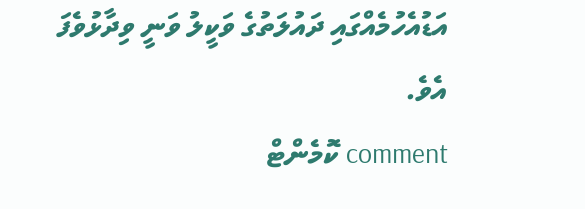އަޑުއެހުމެއްގައި ދައުލަތުގެ ވަކީލު ވަނީ ވިދާޅުވެފަ އެވެ.
comment ކޮމެންޓް